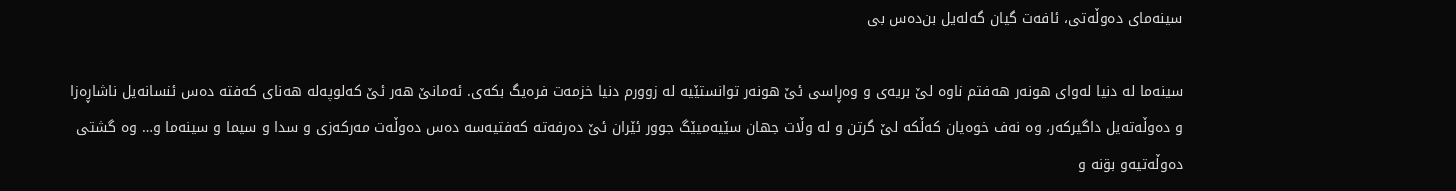سینەمای دەوڵەتی، ئافەت گیان گەلەیل بن‌دەس بی

سینەما لە دنیا لەوای هونەر هەفتم ناوە لێ بریەی و وەڕاسی ئێ هونەر توانستێیە لە زوورم دنیا خزمەت فرەیگ بکەی. ئەمانێ هەر ئێ کەلوپەلە هەنای کەفتە دەس ئنسانەیل ناشاڕەزا و دەوڵەتەیل داگیرکەر، وە نەف خوەیان کەڵکە لێ گرتن و لە وڵات جهان سێیەمیێگ جوور ئێران ئێ دەرفەتە کەفتیەسە دەس دەوڵەت مەرکەزی و سدا و سیما و سینەما و… وە گشتی دەوڵەتیەو بۊنە و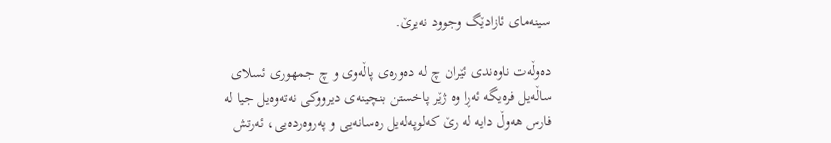سینەمای ئازادێگ وجوود نەیرێ.

دەوڵەت ناوەندی ئێران چ لە دەورەی پاڵەوی و چ جمهوری ئسلای ساڵه‌یل فره‌یگه‌ ئه‌ڕا وه‌ ژێر پاخستن بنچینه‌ی دیرووکی نەتەوەیل جیا لە فارس هه‌وڵ دایە له‌ رێ کەلوپەلەیل رەسانەیی و پەروەردەیی، ئەرتش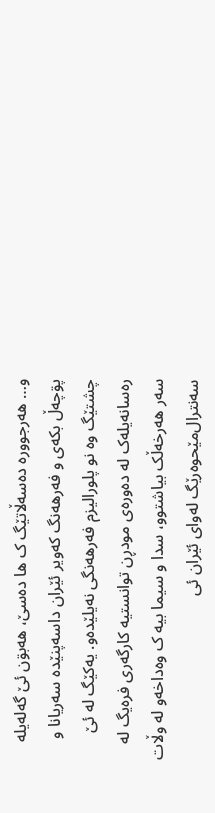و… هەرجوورە دەسەڵاتێگ ک ها دەسێ، هەبۊن ئێ گەلەیلە پۊچەڵ بکەی و فەرهەنگ کەویر ئێران داسەپنێدە سەریانا و چشتێگ وە نو پلورالیزم فەرهەنگی نەیلێدەو. یەکێگ لە ئێ رەسانەیلەک لە دەورەی مودڕن توانستیە کارگەری فرەیگ لە سەر هەرخەڵک بیاشتوو، سدا و سیما بیە ک وەداخەو لە وڵات سەنترال‌مێحوەرێگ لەوای ئێران ئی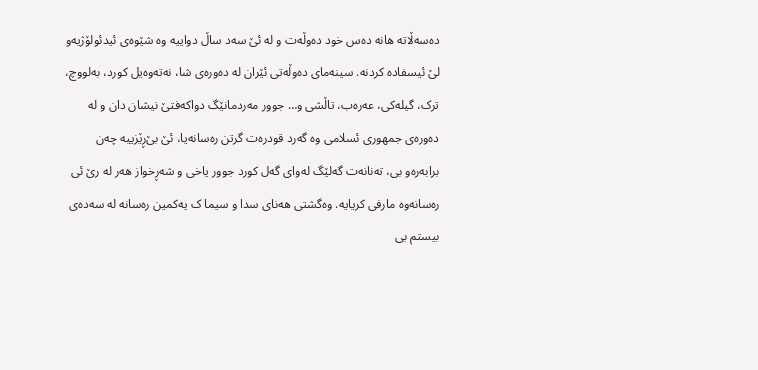دەسەڵاتە هانە دەس خود دەوڵەت و لە ئێ سەد ساڵ دواییە وە شێوەی ئیدئولۆژیەو لێ ئیسفادە کردنە. سینەمای دەوڵەتی ئێران لە دەورەی شا، نەتەوەیل کورد، بەلووچ، ترک، گیلەکی، عەرەب، تاڵشی و… جوور مەردمانێگ دواکەفتێ نیشان دان و لە دەورەی جمهوری ئسلامی وە گەرد قودرەت گرتن رەسانەیا، ئێ بێ‌ڕێزییە چەن برابەرەو بی، تەنانەت گەلێگ لەوای گەل کورد جوور یاخی و شەڕخواز هەر لە رێ ئی رەسانەوە مارفی کریایە. وەگشتی هەنای سدا و سیما ک یەکمین رەسانە لە سەدەی بیستم بی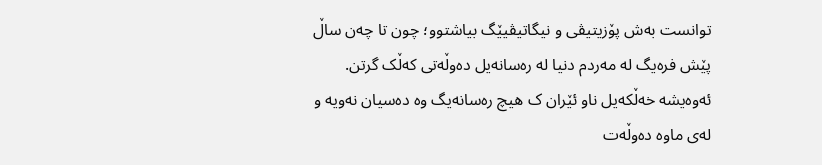توانست بەش پۆزیتیڤی و نیگاتیڤیێگ بیاشتوو؛ چون تا چەن ساڵ پێش فرەیگ لە مەردم دنیا لە رەسانەیل دەوڵەتی کەڵک گرتن. ئەوەیشە خەڵکەیل ناو ئێران ک هیچ رەسانەیگ وە دەسیان نەویە و لەی ماوە دەوڵەت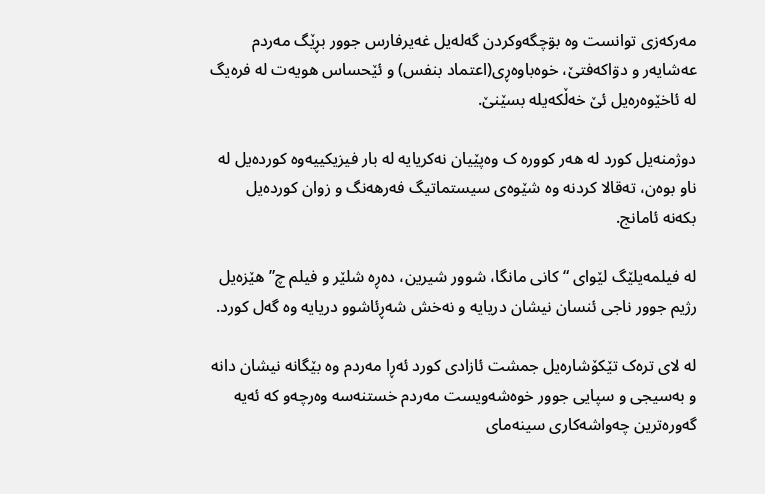مەرکەزی توانست وە بۊچگەوکردن گەلەیل غەیرفارس جوور بڕێگ مەردم عەشایەر و دۊاکەفتێ، خوەباوەڕی(اعتماد بنفس) و ئێحساس هویەت لە فرەیگ لە ئاخێوەرەیل ئێ خەڵکەیلە بسێنێ.

دوژمنه‌یل کورد له‌ هه‌ر کووره‌ ک وه‌پێیان نه‌کریایە له‌ بار فیزیکییه‌وه کورده‌یل له‌ ناو بوه‌ن، ته‌قالا کردنه‌ وه‌ شێوه‌ی سیستماتیگ فه‌رهه‌نگ و زوان کورده‌یل بکه‌نه‌ ئامانج.

له‌ فیلمه‌یلێگ لێوای “کانی مانگا، شوور شیرین، ده‌ڕه‌ شلێر و فیلم چ” هێزه‌یل رژیم جوور ناجی ئنسان نیشان دریایە و نه‌خش شه‌ڕئاشوو دریایە وه‌ گه‌ل کورد.

له‌ لای تره‌ک تێکۆشاره‌یل جمشت ئازادی کورد ئه‌ڕا مه‌ردم وه‌ بێگانه‌ نیشان دانە و به‌سیجی و سپایی جوور خوه‌شه‌ویست مه‌ردم خستنه‌سه‌‌ وه‌رچه‌و که‌ ئه‌یه‌ گه‌وره‌ترین چەواشەکاری سینەمای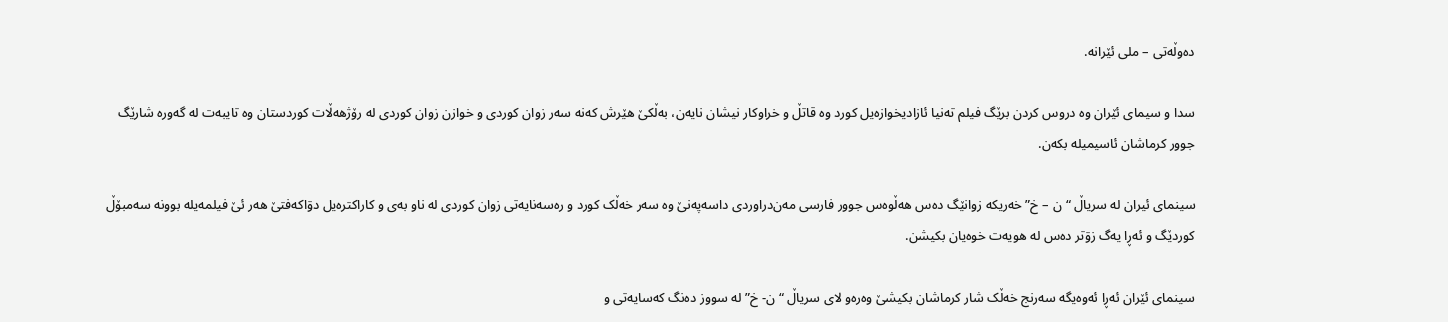دەوڵەتی – ملی ئێرانە.

سدا و سیمای ئێران وه‌ دروس کردن برێگ فیلم ته‌نیا ئازادیخوازه‌یل کورد وه‌ قاتڵ و خراوکار نیشان نایه‌ن، به‌ڵکێ‌ هێرش که‌نه‌ سه‌ر زوان کوردی و خوازن زوان کوردی له‌ رۆژهه‌ڵات کوردستان وه‌ تایبه‌ت له‌ گه‌وره‌ شارێگ جوور کرماشان ئاسیمیله‌ بکه‌ن.

سینمای ئیران له‌ سریاڵ “ن – خ” خه‌ریکه‌ زوانێگ ده‌س هه‌ڵوه‌س جوور فارسی مەن‌دراوردی داسه‌په‌نێ وه‌ سه‌ر خه‌ڵک کورد و ره‌سه‌نایه‌تی زوان کوردی له‌ ناو بەی و کاراکترەیل دۊاکەفتێ هەر ئێ فیلمەیلە بوونە سەمبۆڵ کوردێگ و ئەڕا یەگ زۊتر دەس لە هویەت خوەیان بکیشن.

سینمای ئێران ئه‌ڕا ئه‌وه‌یگه‌ سه‌رنج خه‌ڵک شار کرماشان بکیشێ وه‌ره‌و لای سریاڵ “ن- خ” له‌ سووز ده‌نگ که‌سایه‌تی و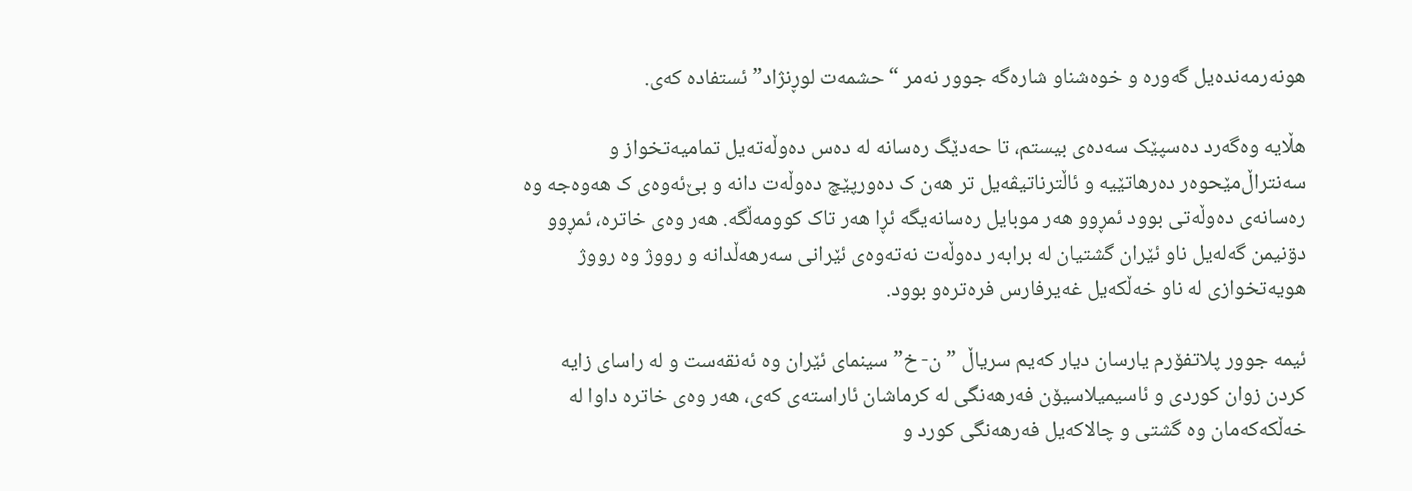هونه‌رمه‌نده‌یل گه‌وره‌ و خوه‌شناو شاره‌گه‌ جوور نه‌مر “حشمه‌ت لوڕنژاد” ئستفاده‌ که‌ی.

هڵایە وەگەرد دەسپێک سەدەی بیستم، تا حەدێگ رەسانە لە دەس دەوڵەتەیل تمامیەتخواز و سەنتراڵ‌مێحوەر دەرهاتێیە و ئاڵترناتیڤەیل تر هەن ک دەورپێچ دەوڵەت دانە و بێ‌ئەوەی ک هەوەجە وە رەسانەی دەوڵەتی بوود ئمڕوو هەر موبایل رەسانەیگە ئڕا هەر تاک کوومەڵگە. هەر وەی خاترە، ئمڕوو دۊنیمن گەلەیل ناو ئێران گشتیان لە برابەر دەوڵەت نەتەوەی ئێرانی سەرهەڵدانە و رووژ وە رووژ هویەتخوازی لە ناو خەڵکەیل غەیرفارس فرەترەو بوود.

ئیمه‌ جوور پلاتفۆرم یارسان دیار که‌یم سریاڵ ” ن- خ” سینمای ئێران وه‌ ئه‌نقه‌ست و له‌ راسای زایه‌ کردن زوان کوردی و ئاسیمیلاسیۆن فه‌رهه‌نگی له‌ کرماشان ئاراسته‌ی که‌ی، هە‌ر وه‌ی خاتره‌ داوا له‌ خه‌ڵکه‌که‌مان وه‌ گشتی و چالاکه‌یل فه‌رهه‌نگی کورد و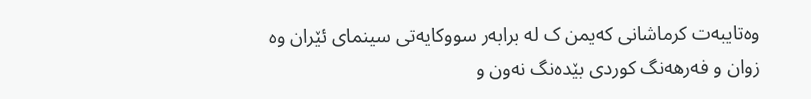وەتایبەت کرماشانی کەیمن ک له‌ برابە‌ر سووکایه‌تی سینمای ئێران وه‌ زوان و فه‌رهه‌نگ کوردی بێده‌نگ نه‌ون و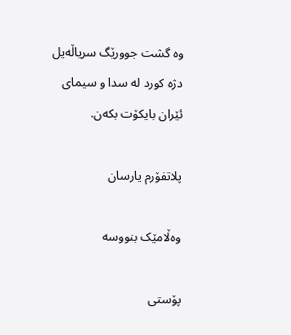وه‌ گشت جوورێگ سریاڵه‌یل دژه‌ کورد لە سدا و سیمای ئێران بایکۆت بکه‌ن.

پلاتفۆرم یارسان

وەڵامێک بنووسە

پۆستی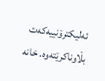ئەلیکترۆنییەکەت بڵاوناکرێتەوە. خانە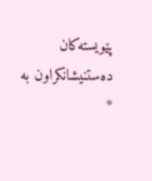پێویستەکان دەستنیشانکراون بە *